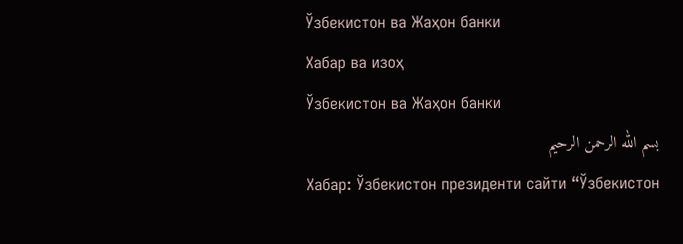Ўзбекистон ва Жаҳон банки
Хабар ва изоҳ
Ўзбекистон ва Жаҳон банки
بسم الله الرحمن الرحيم
Хабар: Ўзбекистон президенти сайти “Ўзбекистон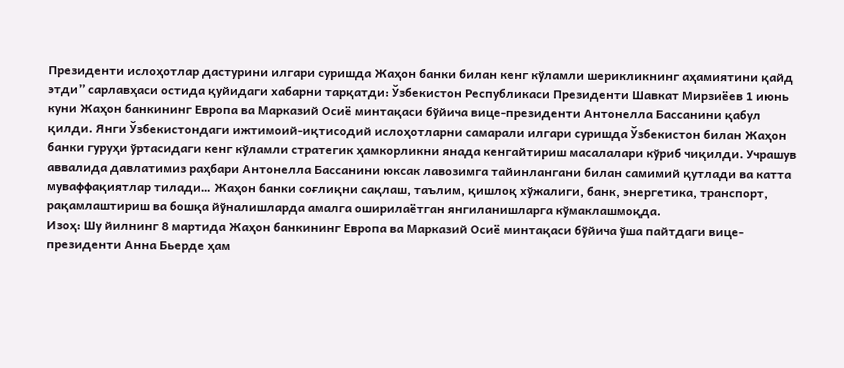Президенти ислоҳотлар дастурини илгари суришда Жаҳон банки билан кенг кўламли шерикликнинг аҳамиятини қайд этди” сарлавҳаси остида қуйидаги хабарни тарқатди: Ўзбекистон Республикаси Президенти Шавкат Мирзиёев 1 июнь куни Жаҳон банкининг Европа ва Марказий Осиё минтақаси бўйича вице-президенти Антонелла Бассанини қабул қилди. Янги Ўзбекистондаги ижтимоий-иқтисодий ислоҳотларни самарали илгари суришда Ўзбекистон билан Жаҳон банки гуруҳи ўртасидаги кенг кўламли стратегик ҳамкорликни янада кенгайтириш масалалари кўриб чиқилди. Учрашув аввалида давлатимиз раҳбари Антонелла Бассанини юксак лавозимга тайинлангани билан самимий қутлади ва катта муваффақиятлар тилади… Жаҳон банки соғлиқни сақлаш, таълим, қишлоқ хўжалиги, банк, энергетика, транспорт, рақамлаштириш ва бошқа йўналишларда амалга оширилаётган янгиланишларга кўмаклашмоқда.
Изоҳ: Шу йилнинг 8 мартида Жаҳон банкининг Европа ва Марказий Осиё минтақаси бўйича ўша пайтдаги вице-президенти Анна Бьерде ҳам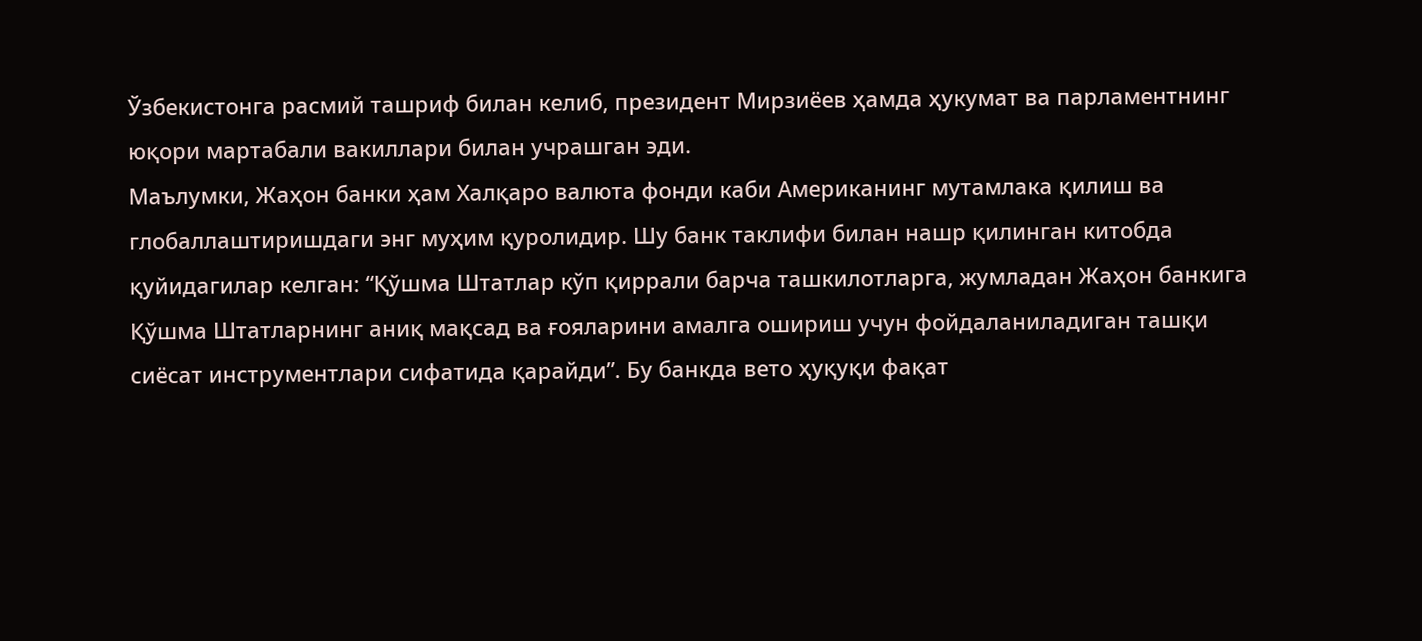Ўзбекистонга расмий ташриф билан келиб, президент Мирзиёев ҳамда ҳукумат ва парламентнинг юқори мартабали вакиллари билан учрашган эди.
Маълумки, Жаҳон банки ҳам Халқаро валюта фонди каби Американинг мутамлака қилиш ва глобаллаштиришдаги энг муҳим қуролидир. Шу банк таклифи билан нашр қилинган китобда қуйидагилар келган: “Қўшма Штатлар кўп қиррали барча ташкилотларга, жумладан Жаҳон банкига Қўшма Штатларнинг аниқ мақсад ва ғояларини амалга ошириш учун фойдаланиладиган ташқи сиёсат инструментлари сифатида қарайди”. Бу банкда вето ҳуқуқи фақат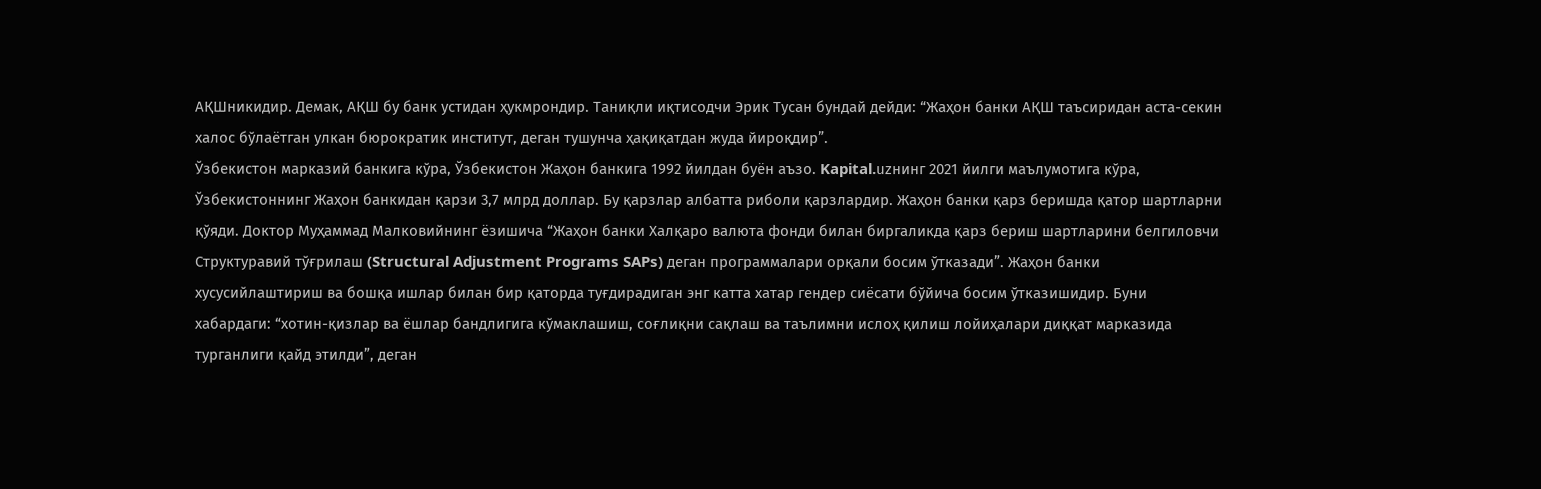АҚШникидир. Демак, АҚШ бу банк устидан ҳукмрондир. Таниқли иқтисодчи Эрик Тусан бундай дейди: “Жаҳон банки АҚШ таъсиридан аста-секин халос бўлаётган улкан бюрократик институт, деган тушунча ҳақиқатдан жуда йироқдир”.
Ўзбекистон марказий банкига кўра, Ўзбекистон Жаҳон банкига 1992 йилдан буён аъзо. Kapital.uzнинг 2021 йилги маълумотига кўра, Ўзбекистоннинг Жаҳон банкидан қарзи 3,7 млрд доллар. Бу қарзлар албатта риболи қарзлардир. Жаҳон банки қарз беришда қатор шартларни қўяди. Доктор Муҳаммад Малковийнинг ёзишича “Жаҳон банки Халқаро валюта фонди билан биргаликда қарз бериш шартларини белгиловчи Структуравий тўғрилаш (Structural Adjustment Programs SAPs) деган программалари орқали босим ўтказади”. Жаҳон банки хусусийлаштириш ва бошқа ишлар билан бир қаторда туғдирадиган энг катта хатар гендер сиёсати бўйича босим ўтказишидир. Буни хабардаги: “хотин-қизлар ва ёшлар бандлигига кўмаклашиш, соғлиқни сақлаш ва таълимни ислоҳ қилиш лойиҳалари диққат марказида турганлиги қайд этилди”, деган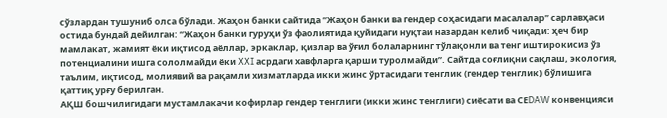сўзлардан тушуниб олса бўлади. Жаҳон банки сайтида “Жаҳон банки ва гендер соҳасидаги масалалар” сарлавҳаси остида бундай дейилган: “Жаҳон банки гуруҳи ўз фаолиятида қуйидаги нуқтаи назардан келиб чиқади: ҳеч бир мамлакат, жамият ёки иқтисод аёллар, эркаклар, қизлар ва ўғил болаларнинг тўлақонли ва тенг иштирокисиз ўз потенциалини ишга сололмайди ёки XXI асрдаги хавфларга қарши туролмайди”. Сайтда соғлиқни сақлаш, экология, таълим, иқтисод, молиявий ва рақамли хизматларда икки жинс ўртасидаги тенглик (гендер тенглик) бўлишига қаттиқ урғу берилган.
АҚШ бошчилигидаги мустамлакачи кофирлар гендер тенглиги (икки жинс тенглиги) сиёсати ва СЕDAW конвенцияси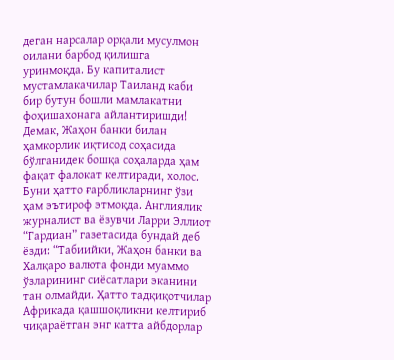деган нарсалар орқали мусулмон оилани барбод қилишга уринмоқда. Бу капиталист мустамлакачилар Таиланд каби бир бутун бошли мамлакатни фоҳишахонага айлантиришди!
Демак, Жаҳон банки билан ҳамкорлик иқтисод соҳасида бўлганидек бошқа соҳаларда ҳам фақат фалокат келтиради, холос. Буни ҳатто ғарбликларнинг ўзи ҳам эътироф этмоқда. Англиялик журналист ва ёзувчи Ларри Эллиот “Гардиан” газетасида бундай деб ёзди: “Табиийки, Жаҳон банки ва Халқаро валюта фонди муаммо ўзларининг сиёсатлари эканини тан олмайди. Ҳатто тадқиқотчилар Африкада қашшоқликни келтириб чиқараётган энг катта айбдорлар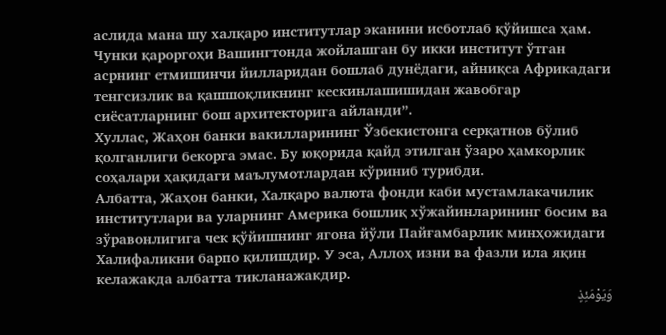аслида мана шу халқаро институтлар эканини исботлаб қўйишса ҳам. Чунки қароргоҳи Вашингтонда жойлашган бу икки институт ўтган асрнинг етмишинчи йилларидан бошлаб дунёдаги, айниқса Африкадаги тенгсизлик ва қашшоқликнинг кескинлашишидан жавобгар сиёсатларнинг бош архитекторига айланди”.
Хуллас, Жаҳон банки вакилларининг Ўзбекистонга серқатнов бўлиб қолганлиги бекорга эмас. Бу юқорида қайд этилган ўзаро ҳамкорлик соҳалари ҳақидаги маълумотлардан кўриниб турибди.
Албатта, Жаҳон банки, Халқаро валюта фонди каби мустамлакачилик институтлари ва уларнинг Америка бошлиқ хўжайинларининг босим ва зўравонлигига чек қўйишнинг ягона йўли Пайғамбарлик минҳожидаги Халифаликни барпо қилишдир. У эса, Аллоҳ изни ва фазли ила яқин келажакда албатта тикланажакдир.
وَيَوْمَئِذٍ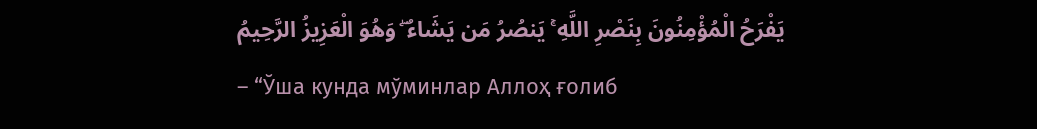يَفْرَحُ الْمُؤْمِنُونَ بِنَصْرِ اللَّهِ ۚ يَنصُرُ مَن يَشَاءُ ۖ وَهُوَ الْعَزِيزُ الرَّحِيمُ
– “Ўша кунда мўминлар Аллоҳ ғолиб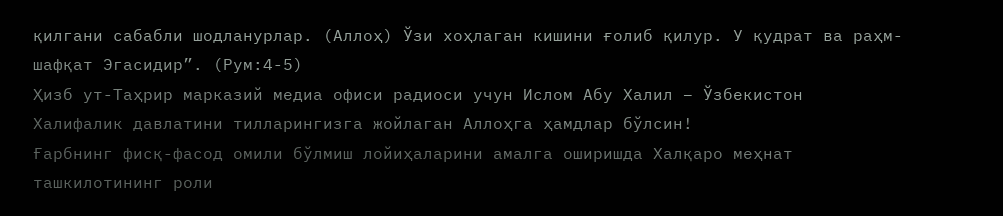қилгани сабабли шодланурлар. (Аллоҳ) Ўзи хоҳлаган кишини ғолиб қилур. У қудрат ва раҳм-шафқат Эгасидир”. (Рум:4-5)
Ҳизб ут-Таҳрир марказий медиа офиси радиоси учун Ислом Абу Халил – Ўзбекистон
Халифалик давлатини тилларингизга жойлаган Аллоҳга ҳамдлар бўлсин!
Ғарбнинг фисқ-фасод омили бўлмиш лойиҳаларини амалга оширишда Халқаро меҳнат ташкилотининг роли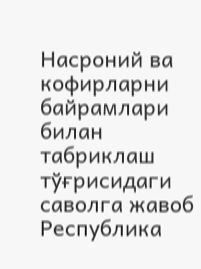Насроний ва кофирларни байрамлари билан табриклаш тўғрисидаги саволга жавоб
Республика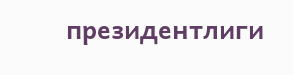президентлиги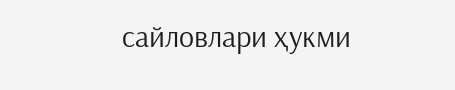сайловлари ҳукми